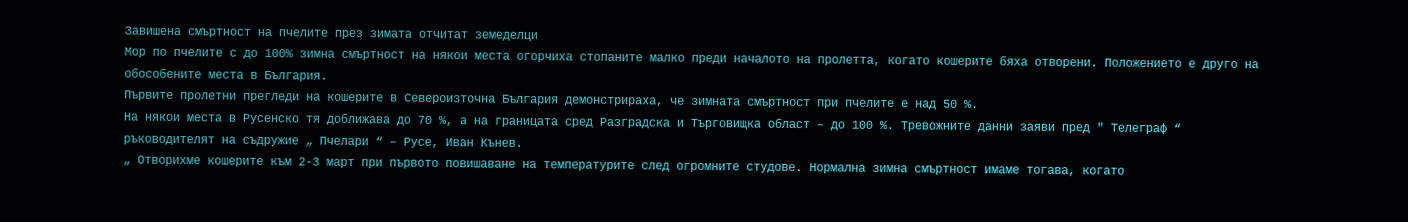Завишена смъртност на пчелите през зимата отчитат земеделци
Мор по пчелите с до 100% зимна смъртност на някои места огорчиха стопаните малко преди началото на пролетта, когато кошерите бяха отворени. Положението е друго на обособените места в България.
Първите пролетни прегледи на кошерите в Североизточна България демонстрираха, че зимната смъртност при пчелите е над 50 %.
На някои места в Русенско тя доближава до 70 %, а на границата сред Разградска и Търговищка област – до 100 %. Тревожните данни заяви пред " Телеграф “ ръководителят на съдружие „ Пчелари “ – Русе, Иван Кънев.
„ Отворихме кошерите към 2-3 март при първото повишаване на температурите след огромните студове. Нормална зимна смъртност имаме тогава, когато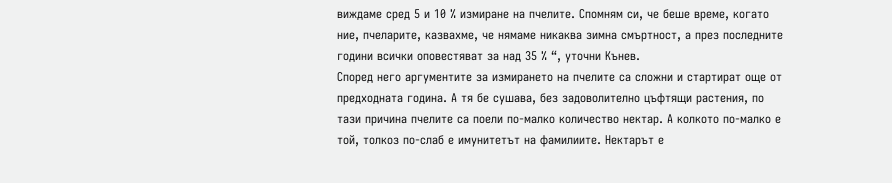виждаме сред 5 и 10 % измиране на пчелите. Спомням си, че беше време, когато ние, пчеларите, казвахме, че нямаме никаква зимна смъртност, а през последните години всички оповестяват за над 35 % “, уточни Кънев.
Според него аргументите за измирането на пчелите са сложни и стартират още от предходната година. А тя бе сушава, без задоволително цъфтящи растения, по тази причина пчелите са поели по-малко количество нектар. А колкото по-малко е той, толкоз по-слаб е имунитетът на фамилиите. Нектарът е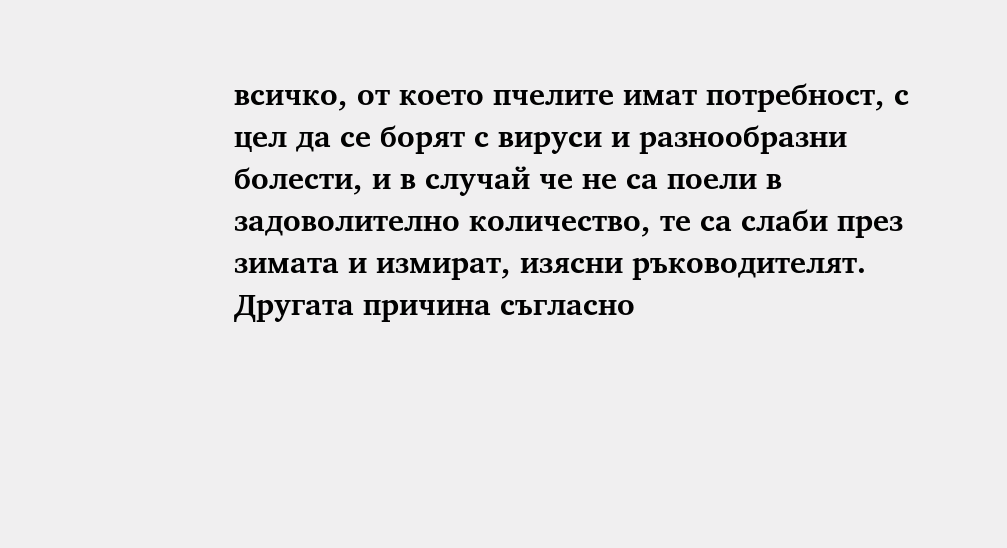всичко, от което пчелите имат потребност, с цел да се борят с вируси и разнообразни болести, и в случай че не са поели в задоволително количество, те са слаби през зимата и измират, изясни ръководителят.
Другата причина съгласно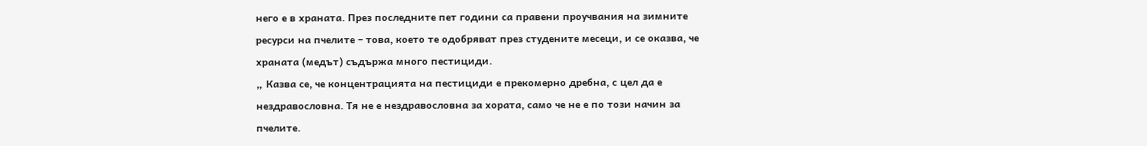него е в храната. През последните пет години са правени проучвания на зимните ресурси на пчелите – това, което те одобряват през студените месеци, и се оказва, че храната (медът) съдържа много пестициди.
„ Казва се, че концентрацията на пестициди е прекомерно дребна, с цел да е нездравословна. Тя не е нездравословна за хората, само че не е по този начин за пчелите.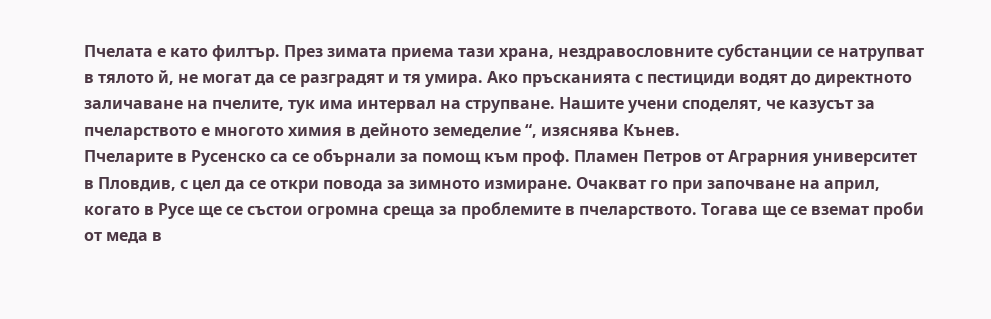Пчелата е като филтър. През зимата приема тази храна, нездравословните субстанции се натрупват в тялото й, не могат да се разградят и тя умира. Ако пръсканията с пестициди водят до директното заличаване на пчелите, тук има интервал на струпване. Нашите учени споделят, че казусът за пчеларството е многото химия в дейното земеделие “, изяснява Кънев.
Пчеларите в Русенско са се обърнали за помощ към проф. Пламен Петров от Аграрния университет в Пловдив, с цел да се откри повода за зимното измиране. Очакват го при започване на април, когато в Русе ще се състои огромна среща за проблемите в пчеларството. Тогава ще се вземат проби от меда в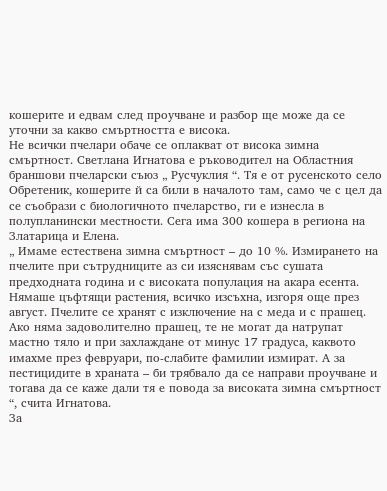кошерите и едвам след проучване и разбор ще може да се уточни за какво смъртността е висока.
Не всички пчелари обаче се оплакват от висока зимна смъртност. Светлана Игнатова е ръководител на Областния браншови пчеларски съюз „ Русчуклия “. Тя е от русенското село Обретеник, кошерите й са били в началото там, само че с цел да се съобрази с биологичното пчеларство, ги е изнесла в полупланински местности. Сега има 300 кошера в региона на Златарица и Елена.
„ Имаме естествена зимна смъртност – до 10 %. Измирането на пчелите при сътрудниците аз си изяснявам със сушата предходната година и с високата популация на акара есента. Нямаше цъфтящи растения, всичко изсъхна, изгоря още през август. Пчелите се хранят с изключение на с меда и с прашец. Ако няма задоволително прашец, те не могат да натрупат мастно тяло и при захлаждане от минус 17 градуса, каквото имахме през февруари, по-слабите фамилии измират. А за пестицидите в храната – би трябвало да се направи проучване и тогава да се каже дали тя е повода за високата зимна смъртност “, счита Игнатова.
За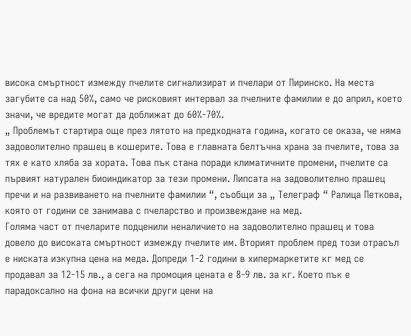висока смъртност измежду пчелите сигнализират и пчелари от Пиринско. На места загубите са над 50%, само че рисковият интервал за пчелните фамилии е до април, което значи, че вредите могат да доближат до 60%-70%.
„ Проблемът стартира още през лятото на предходната година, когато се оказа, че няма задоволително прашец в кошерите. Това е главната белтъчна храна за пчелите, това за тях е като хляба за хората. Това пък стана поради климатичните промени, пчелите са първият натурален биоиндикатор за тези промени. Липсата на задоволително прашец пречи и на развиването на пчелните фамилии “, съобщи за „ Телеграф “ Ралица Петкова, която от години се занимава с пчеларство и произвеждане на мед.
Голяма част от пчеларите подценили неналичието на задоволително прашец и това довело до високата смъртност измежду пчелите им. Вторият проблем пред този отрасъл е ниската изкупна цена на меда. Допреди 1-2 години в хипермаркетите кг мед се продавал за 12-15 лв., а сега на промоция цената е 8-9 лв. за кг. Което пък е парадоксално на фона на всички други цени на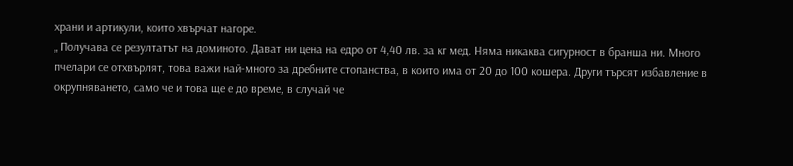храни и артикули, които хвърчат нагоре.
„ Получава се резултатът на доминото. Дават ни цена на едро от 4,40 лв. за кг мед. Няма никаква сигурност в бранша ни. Много пчелари се отхвърлят, това важи най-много за дребните стопанства, в които има от 20 до 100 кошера. Други търсят избавление в окрупняването, само че и това ще е до време, в случай че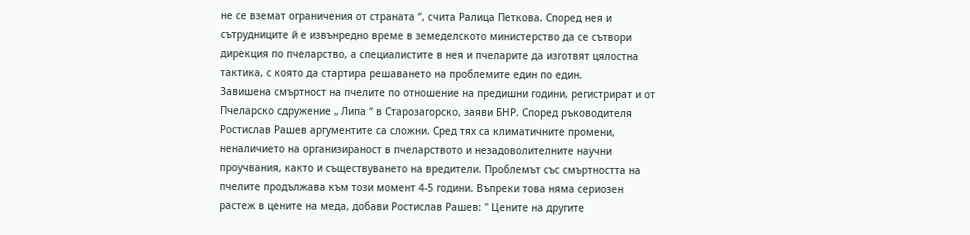не се вземат ограничения от страната “, счита Ралица Петкова. Според нея и сътрудниците й е извънредно време в земеделското министерство да се сътвори дирекция по пчеларство, а специалистите в нея и пчеларите да изготвят цялостна тактика, с която да стартира решаването на проблемите един по един.
Завишена смъртност на пчелите по отношение на предишни години, регистрират и от Пчеларско сдружение „ Липа “ в Старозагорско, заяви БНР. Според ръководителя Ростислав Рашев аргументите са сложни. Сред тях са климатичните промени, неналичието на организираност в пчеларството и незадоволителните научни проучвания, както и съществуването на вредители. Проблемът със смъртността на пчелите продължава към този момент 4-5 години. Въпреки това няма сериозен растеж в цените на меда, добави Ростислав Рашев: " Цените на другите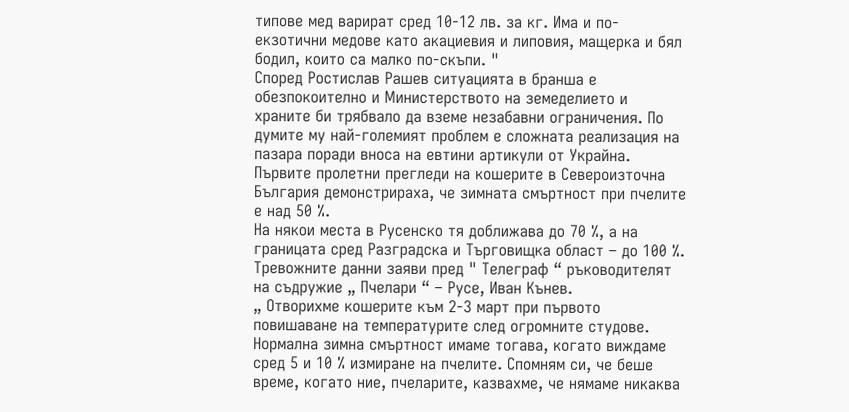типове мед варират сред 10-12 лв. за кг. Има и по-екзотични медове като акациевия и липовия, мащерка и бял бодил, които са малко по-скъпи. "
Според Ростислав Рашев ситуацията в бранша е обезпокоително и Министерството на земеделието и храните би трябвало да вземе незабавни ограничения. По думите му най-големият проблем е сложната реализация на пазара поради вноса на евтини артикули от Украйна.
Първите пролетни прегледи на кошерите в Североизточна България демонстрираха, че зимната смъртност при пчелите е над 50 %.
На някои места в Русенско тя доближава до 70 %, а на границата сред Разградска и Търговищка област – до 100 %. Тревожните данни заяви пред " Телеграф “ ръководителят на съдружие „ Пчелари “ – Русе, Иван Кънев.
„ Отворихме кошерите към 2-3 март при първото повишаване на температурите след огромните студове. Нормална зимна смъртност имаме тогава, когато виждаме сред 5 и 10 % измиране на пчелите. Спомням си, че беше време, когато ние, пчеларите, казвахме, че нямаме никаква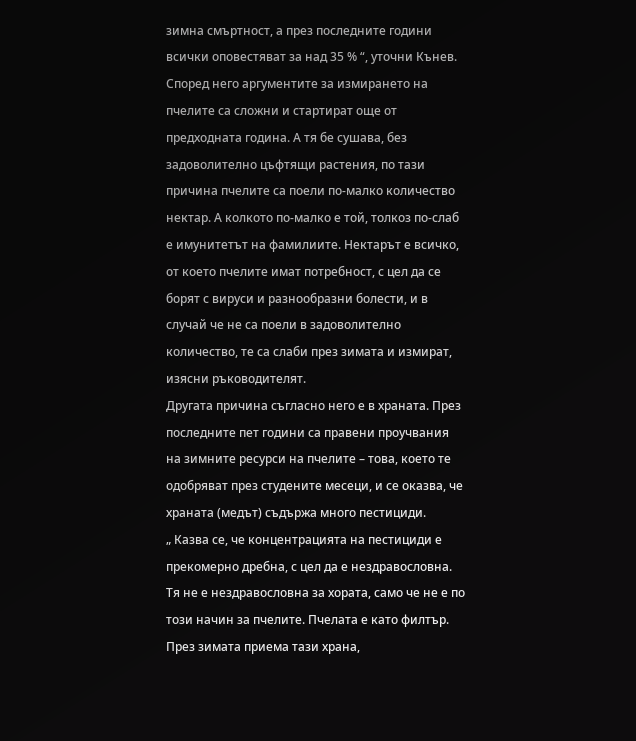зимна смъртност, а през последните години всички оповестяват за над 35 % “, уточни Кънев.
Според него аргументите за измирането на пчелите са сложни и стартират още от предходната година. А тя бе сушава, без задоволително цъфтящи растения, по тази причина пчелите са поели по-малко количество нектар. А колкото по-малко е той, толкоз по-слаб е имунитетът на фамилиите. Нектарът е всичко, от което пчелите имат потребност, с цел да се борят с вируси и разнообразни болести, и в случай че не са поели в задоволително количество, те са слаби през зимата и измират, изясни ръководителят.
Другата причина съгласно него е в храната. През последните пет години са правени проучвания на зимните ресурси на пчелите – това, което те одобряват през студените месеци, и се оказва, че храната (медът) съдържа много пестициди.
„ Казва се, че концентрацията на пестициди е прекомерно дребна, с цел да е нездравословна. Тя не е нездравословна за хората, само че не е по този начин за пчелите. Пчелата е като филтър. През зимата приема тази храна,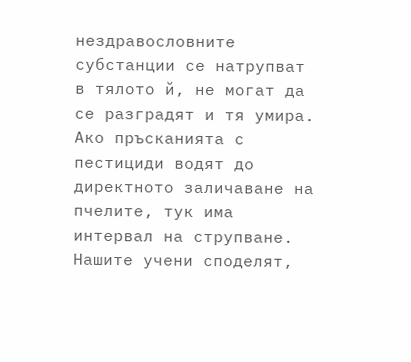нездравословните субстанции се натрупват в тялото й, не могат да се разградят и тя умира. Ако пръсканията с пестициди водят до директното заличаване на пчелите, тук има интервал на струпване. Нашите учени споделят,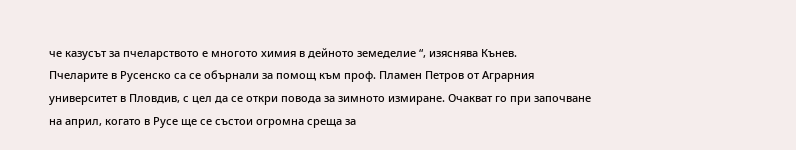че казусът за пчеларството е многото химия в дейното земеделие “, изяснява Кънев.
Пчеларите в Русенско са се обърнали за помощ към проф. Пламен Петров от Аграрния университет в Пловдив, с цел да се откри повода за зимното измиране. Очакват го при започване на април, когато в Русе ще се състои огромна среща за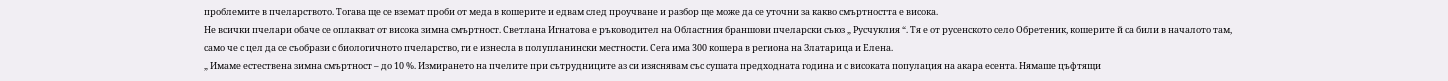проблемите в пчеларството. Тогава ще се вземат проби от меда в кошерите и едвам след проучване и разбор ще може да се уточни за какво смъртността е висока.
Не всички пчелари обаче се оплакват от висока зимна смъртност. Светлана Игнатова е ръководител на Областния браншови пчеларски съюз „ Русчуклия “. Тя е от русенското село Обретеник, кошерите й са били в началото там, само че с цел да се съобрази с биологичното пчеларство, ги е изнесла в полупланински местности. Сега има 300 кошера в региона на Златарица и Елена.
„ Имаме естествена зимна смъртност – до 10 %. Измирането на пчелите при сътрудниците аз си изяснявам със сушата предходната година и с високата популация на акара есента. Нямаше цъфтящи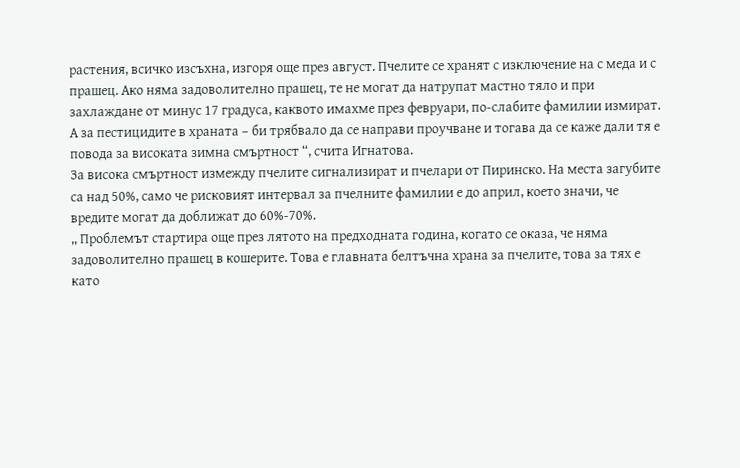растения, всичко изсъхна, изгоря още през август. Пчелите се хранят с изключение на с меда и с прашец. Ако няма задоволително прашец, те не могат да натрупат мастно тяло и при захлаждане от минус 17 градуса, каквото имахме през февруари, по-слабите фамилии измират. А за пестицидите в храната – би трябвало да се направи проучване и тогава да се каже дали тя е повода за високата зимна смъртност “, счита Игнатова.
За висока смъртност измежду пчелите сигнализират и пчелари от Пиринско. На места загубите са над 50%, само че рисковият интервал за пчелните фамилии е до април, което значи, че вредите могат да доближат до 60%-70%.
„ Проблемът стартира още през лятото на предходната година, когато се оказа, че няма задоволително прашец в кошерите. Това е главната белтъчна храна за пчелите, това за тях е като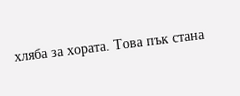хляба за хората. Това пък стана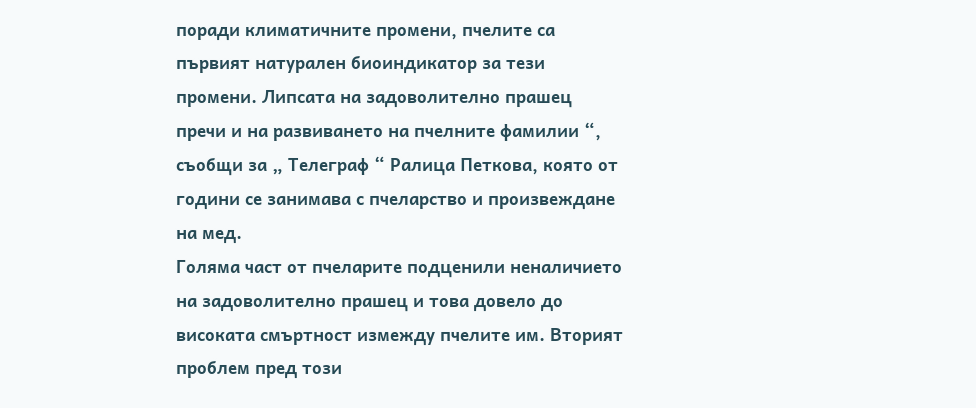поради климатичните промени, пчелите са първият натурален биоиндикатор за тези промени. Липсата на задоволително прашец пречи и на развиването на пчелните фамилии “, съобщи за „ Телеграф “ Ралица Петкова, която от години се занимава с пчеларство и произвеждане на мед.
Голяма част от пчеларите подценили неналичието на задоволително прашец и това довело до високата смъртност измежду пчелите им. Вторият проблем пред този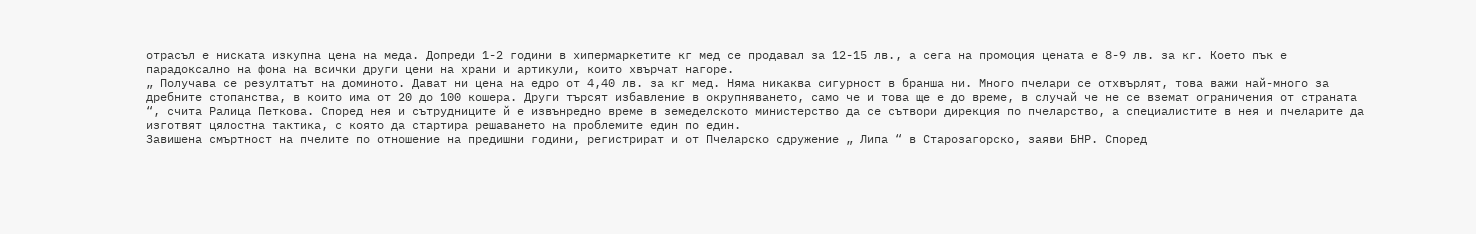отрасъл е ниската изкупна цена на меда. Допреди 1-2 години в хипермаркетите кг мед се продавал за 12-15 лв., а сега на промоция цената е 8-9 лв. за кг. Което пък е парадоксално на фона на всички други цени на храни и артикули, които хвърчат нагоре.
„ Получава се резултатът на доминото. Дават ни цена на едро от 4,40 лв. за кг мед. Няма никаква сигурност в бранша ни. Много пчелари се отхвърлят, това важи най-много за дребните стопанства, в които има от 20 до 100 кошера. Други търсят избавление в окрупняването, само че и това ще е до време, в случай че не се вземат ограничения от страната “, счита Ралица Петкова. Според нея и сътрудниците й е извънредно време в земеделското министерство да се сътвори дирекция по пчеларство, а специалистите в нея и пчеларите да изготвят цялостна тактика, с която да стартира решаването на проблемите един по един.
Завишена смъртност на пчелите по отношение на предишни години, регистрират и от Пчеларско сдружение „ Липа “ в Старозагорско, заяви БНР. Според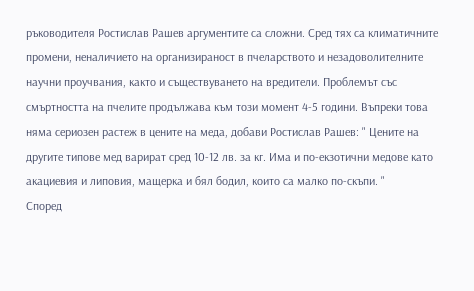ръководителя Ростислав Рашев аргументите са сложни. Сред тях са климатичните промени, неналичието на организираност в пчеларството и незадоволителните научни проучвания, както и съществуването на вредители. Проблемът със смъртността на пчелите продължава към този момент 4-5 години. Въпреки това няма сериозен растеж в цените на меда, добави Ростислав Рашев: " Цените на другите типове мед варират сред 10-12 лв. за кг. Има и по-екзотични медове като акациевия и липовия, мащерка и бял бодил, които са малко по-скъпи. "
Според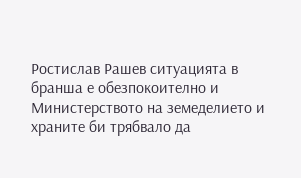Ростислав Рашев ситуацията в бранша е обезпокоително и Министерството на земеделието и храните би трябвало да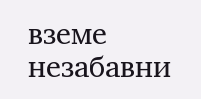вземе незабавни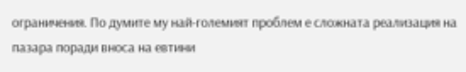ограничения. По думите му най-големият проблем е сложната реализация на пазара поради вноса на евтини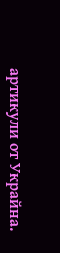артикули от Украйна.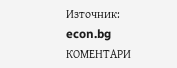Източник: econ.bg
КОМЕНТАРИ